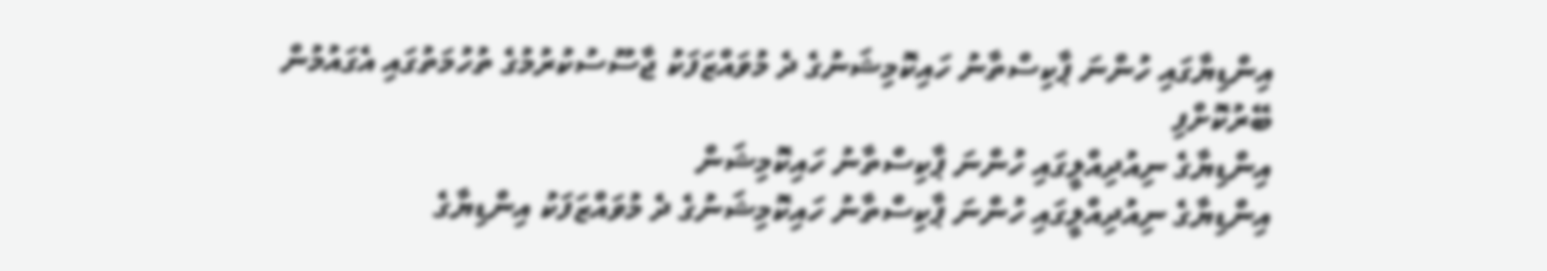އިންޑިޔާގައި ހުންނަ ޕާކިސްތާނު ހައިކޮމިޝަނުގެ ދެ މުވައްޒަފަކު ޖާސޫސުކުރުމުގެ ތުހުމަތުގައި އެގައުމުން ބޭރުކޮށްފި
އިންޑިޔާގެ ނިއުދިއްލީގައި ހުންނަ ޕާކިސްތާނު ހައިކޮމިޝަން
އިންޑިޔާގެ ނިއުދިއްލީގައި ހުންނަ ޕާކިސްތާނު ހައިކޮމިޝަނުގެ ދެ މުވައްޒަފަކު އިންޑިޔާގެ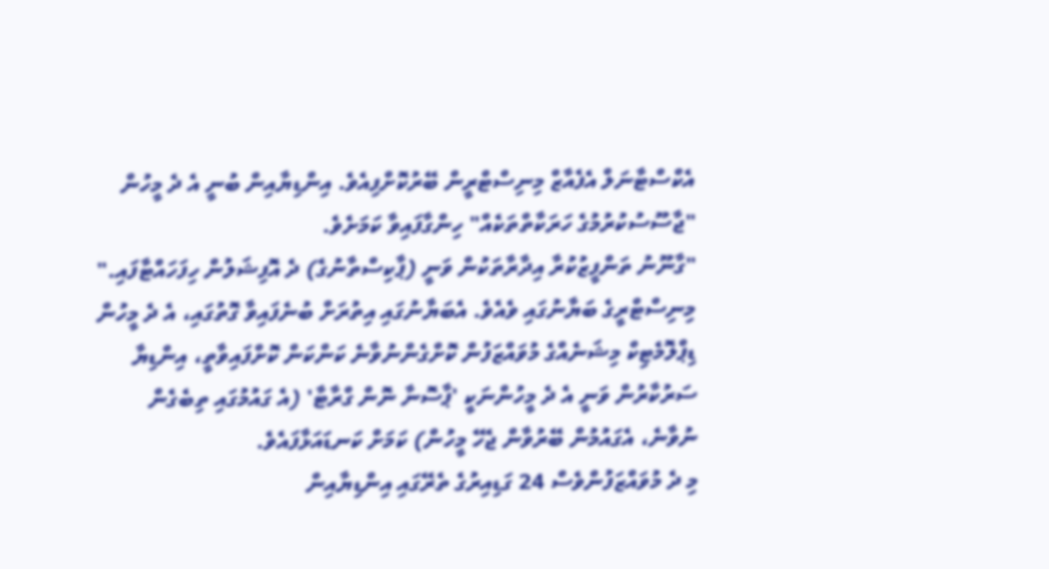އެކްސްޓާނަލް އެފެއާޒް މިނިސްޓްރީން ބޭރުކޮށްފިއެވެ. އިންޑިޔާއިން ބުނީ އެ ދެ މީހުން "ޖާސޫސުކުރުމުގެ ހަރަކާތްތަކެއް" ހިންގާފައިވާ ކަމަށެވެ.
"ގާނޫނު ތަންފީޒުކުރާ އިދާރާތަކުން ވަނީ (ޕާކިސްތާނުގެ) ދެ އޮފިޝަލުން ހިފަހައްޓާފައި." މިނިސްޓްރީގެ ބަޔާނުގައި ވެއެވެ. އެބަޔާނުގައި އިތުރަށް ބުނެފައިވާ ގޮތުގައި، އެ ދެ މީހުން ޑިޕްލޮމެޓިކް މިޝަނެއްގެ މުވައްޒަފުން ކޮށްގެންނުވާނެ ކަންކަން ކޮށްފައިވާތީ، އިންޑިޔާ ސަރުކާރުން ވަނީ އެ ދެ މީހުންނަކީ 'ޕާސޮނާ ނޮން ގްރާޓާ' (އެ ގައުމުގައި ތިބެގެން ނުވާނެ، އެގައުމުން ބޭރުވާން ޖެހޭ މީހުން) ކަމަށް ކަނޑައަޅާފައެވެ.
މި ދެ މުވައްޒަފުންވެސް 24 ގަޑިއިރުގެ ތެރޭގައި އިންޑިޔާއިން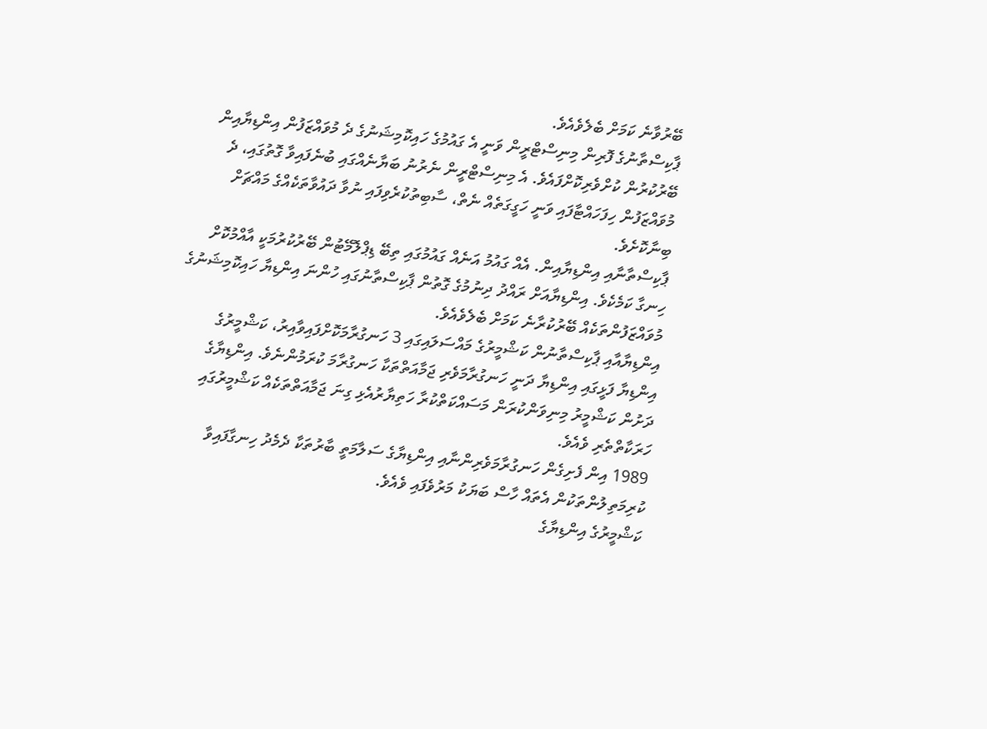ބޭރުވާނެ ކަމަށް ބެލެވެއެވެ.
ޕާކިސްތާނުގެ ފޮރިން މިނިސްޓްރީން ވަނީ އެ ގައުމުގެ ހައިކޮމިޝަނުގެ ދެ މުވައްޒަފުން އިންޑިޔާއިން ބޭރުކުރުން ކުށްވެރިކޮށްފައެވެ. އެ މިނިސްޓްރީން ނެރުނު ބަޔާނެއްގައި ބުނެފައިވާ ގޮތުގައި، ދެ މުވައްޒަފުން ހިފަހައްޓާފައި ވަނީ ހަގީގަތެއް ނެތް، ސާބިތުކުރެވިފައި ނުވާ ދައުވާތަކެއްގެ މައްޗަށް ބިނާކޮށެވެ.
ޕާކިސްތާނާއި އިންޑިޔާއިން. އެއް ގައުމު އަނެއް ގައުމުގައި ތިބޭ ޑިޕްލޮމޭޓުން ބޭރުކުރުމަކީ އާއްމުކޮށް ހިނގާ ކަމެކެވެ. އިންޑިޔާއަށް ރައްދު ދިނުމުގެ ގޮތުން ޕާކިސްތާނުގައި ހުންނަ އިންޑިޔާ ހައިކޮމިޝަނުގެ މުވައްޒަފުންތަކެއް ބޭރުކުރާނެ ކަމަށް ބެލެވެއެވެ.
އިންޑިޔާއާއި ޕާކިސްތާނުން ކަޝްމީރުގެ މައްސަލައިގައި 3 ހަނގުރާމަކޮށްފައިވާއިރު، ކަޝްމީރުގެ އިންޑިޔާ ފަޅީގައި އިންޑިޔާ ދަނީ ހަނގުރާމަވެރި ޖަމާއަތްތަކާ ހަނގުރާމަ ކުރަމުންނެވެ. އިންޑިޔާގެ ދަށުން ކަޝްމީރު މިނިވަންކުރަން މަސައްކަތްކުރާ ހަތިޔާރުއެޅި ގިނަ ޖަމާއަތްތަކެއް ކަޝްމީރުގައި ހަރަކާތްތެރި ވެއެވެ.
1989 އިން ފެށިގެން ހަނގުރާމަވެރިންނާއި އިންޑިޔާގެ ސަލާމަތީ ބާރުތަކާ ދެމެދު ހިނގާފައިވާ ކުރިމަތިލުންތަކުން އެތައް ހާސް ބަޔަކު މަރުވެފައި ވެއެވެ.
ކަޝްމީރުގެ އިންޑިޔާގެ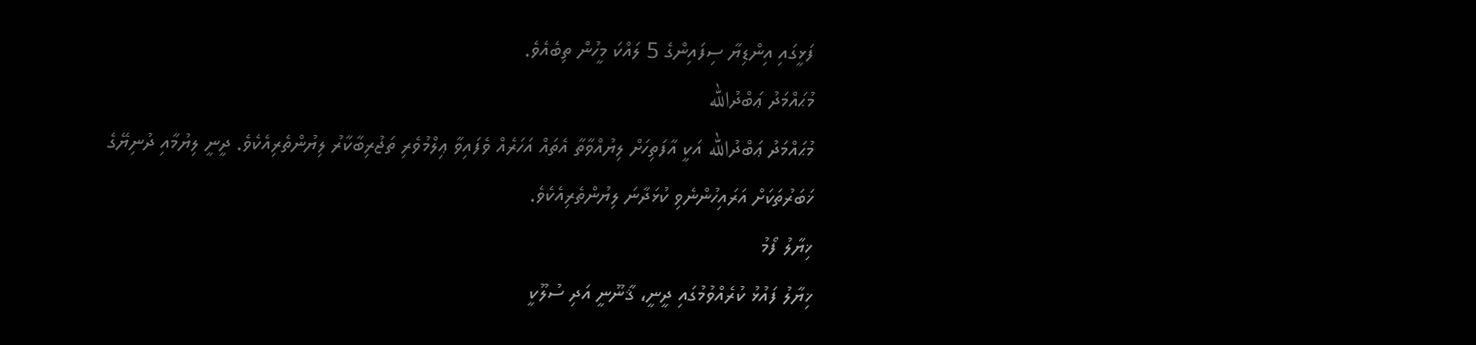ފަޅީގައި އިންޑިޔާ ސިފައިންގެ 5 ލައްކަ މީހުން ތިބެއެވެ.
މުޙައްމަދު ޢަބްދުالله
މުޙައްމަދު ޢަބްދުالله އަކީ އާފަތިހަށް ލިޔުއްވާތާ އެތައް އަހަރެއް ވެފައިވާ ޢިލްމުވެރި ތަޖުރިބާކާރު ލިޔުންތެރިއެކެވެ. ދީނީ ލިޔުމާއި ދުނިޔޭގެ ޚަބަރުތަކަށް އަރައިހުންނެވި ކުޅަދާނަ ލިޔުންތެރިއެކެވެ.
ޚިޔާލު ފޯމު
ޚިޔާލު ފައުޅު ކުރެއްވުމުގައި ދީނީ، ޤާނޫނީ އަދި ސުލޫކީ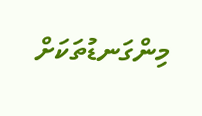މިންގަނޑުތަކަށް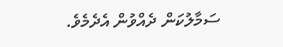ސަމާލުކަން ދެއްވުން އެދެމެވެ.